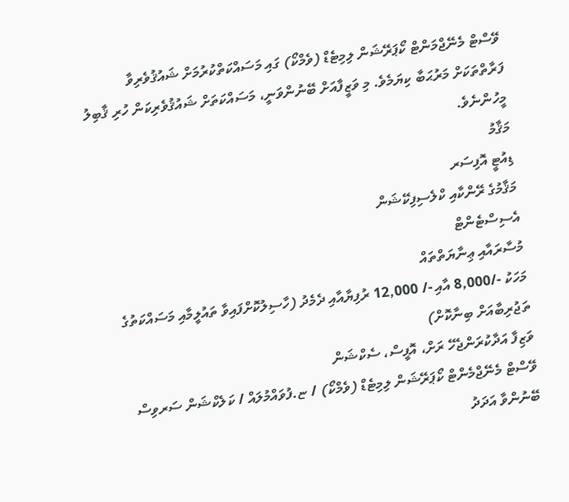ވޭސްޓް މެނޭޖްމަންޓް ކޯޕަރޭޝަން ލިމިޓެޑް (ވެމްކޯ) ގައި މަސައްކަތްކުރުމަށް ޝައުޤުވެރިވާ ފަރާތްތަކަށް މަރުޙަބާ ކިޔަމެވެ. މި ވަޒީފާއަށް ބޭނުންވަނީ، މަސައްކަތަށް ޝައުޤުވެރިކަން ހުރި ޤާބިލު މީހުންނެވެ.
މަޤާމު
ޑިއުޓީ އޮފިސަރ
މަޤާމުގެ ރޭންކާއި ކްލެސިފިކޭޝަން
އެސިސްޓެންޓް
މުސާރައާއި ޢިނާޔަތްތައް
މަހަކު -/8,000 އާއި -/ 12,000 ރުފިޔާއާއި ދެމެދު (ހާސިލުކޮށްފައިވާ ތައުލީމާއި މަސައްކަތުގެ ތަޖުރިބާއަށް ބިނާކޮށް)
ވަޒިފާ އަދާކުރަންޖެހޭ ރަށް، އޮފީސް، ސެކްޝަން
ވޭސްޓް މެނޭޖްމެންޓް ކޯޕަރޭޝަން ލިމިޓެޑް (ވެމްކޯ) / ޏ.ފުވައްމުލައް / ކަލެކްޝަން ސަރވިސް
ބޭނުންވާ އަދަދު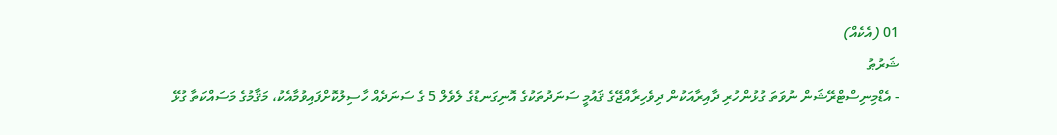01 (އެކެއް)
ޝަރުޠު
- އެޑްމިނިސްޓްރޭޝަން ނުވަތަ ގުޅުންހުރި ދާއިރާއަކުން ދިވެހިރާއްޖޭގެ ޤައުމީ ސަނަދުތަކުގެ އޮނިގަނޑުގެ ލެވެލް 5 ގެ ސަނަދެއް ހާސިލުކޮށްފައިވުމާއެކު، މަޤާމުގެ މަސައްކަތާ ގުޅޭ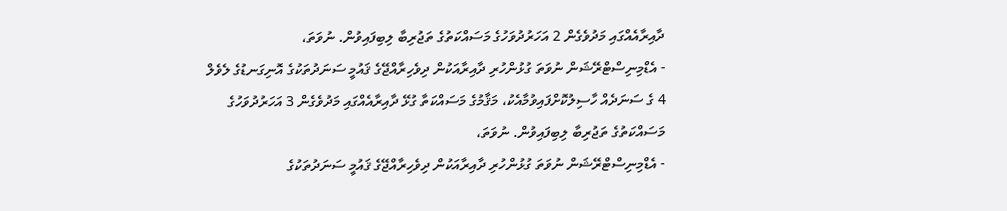ދާއިރާއެއްގައި މަދުވެގެން 2 އަހަރުދުވަހުގެ މަސައްކަތުގެ ތަޖުރިބާ ލިބިފައިވުން. ނުވަތަ،
- އެޑްމިނިސްޓްރޭޝަން ނުވަތަ ގުޅުންހުރި ދާއިރާއަކުން ދިވެހިރާއްޖޭގެ ޤައުމީ ސަނަދުތަކުގެ އޮނިގަނޑުގެ ލެވެލް 4 ގެ ސަނަދެއް ހާސިލުކޮށްފައިވުމާއެކު، މަޤާމުގެ މަސައްކަތާ ގުޅޭ ދާއިރާއެއްގައި މަދުވެގެން 3 އަހަރުދުވަހުގެ މަސައްކަތުގެ ތަޖުރިބާ ލިބިފައިވުން. ނުވަތަ،
- އެޑްމިނިސްޓްރޭޝަން ނުވަތަ ގުޅުންހުރި ދާއިރާއަކުން ދިވެހިރާއްޖޭގެ ޤައުމީ ސަނަދުތަކުގެ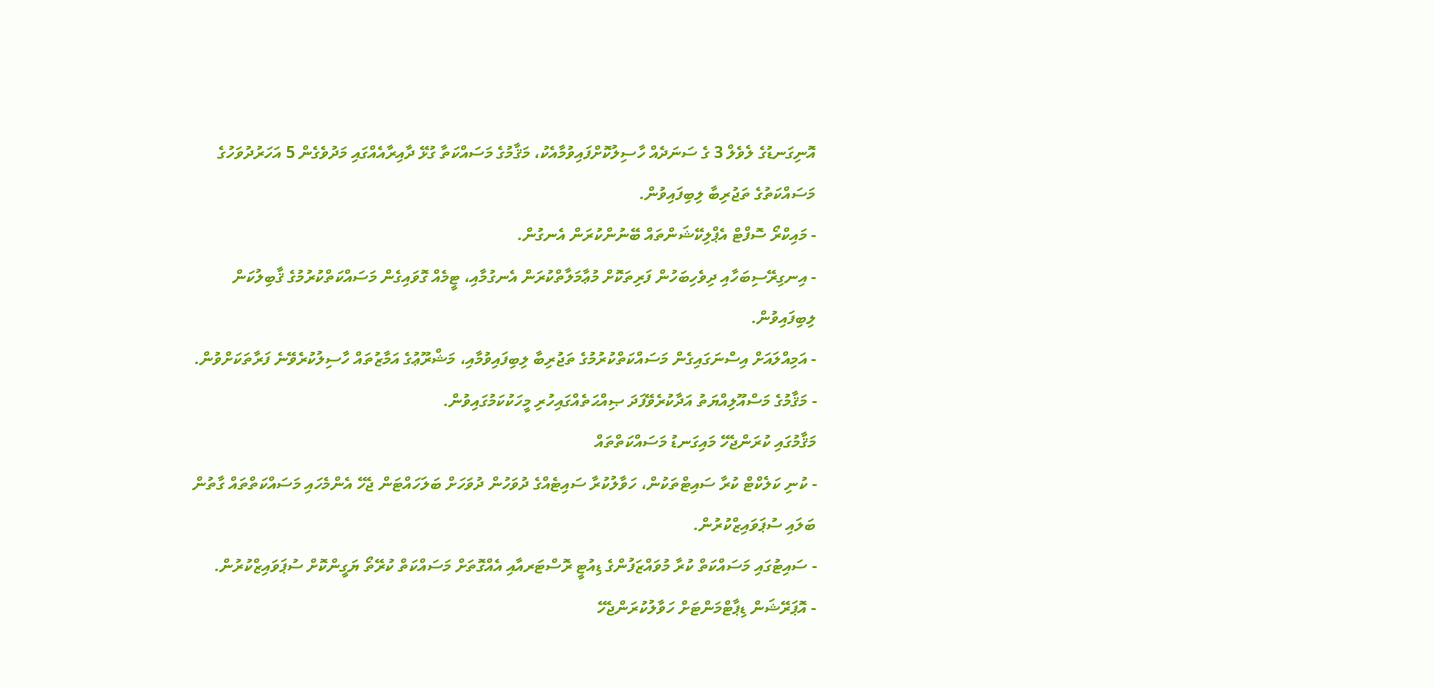އޮނިގަނޑުގެ ލެވެލް 3 ގެ ސަނަދެއް ހާސިލުކޮށްފައިވުމާއެކު، މަޤާމުގެ މަސައްކަތާ ގުޅޭ ދާއިރާއެއްގައި މަދުވެގެން 5 އަހަރުދުވަހުގެ މަސައްކަތުގެ ތަޖުރިބާ ލިބިފައިވުން.
- މައިކްރޯ ސޮފްޓް އެޕްލިކޭޝަންތައް ބޭނުންކުރަން އެނގުން.
- އިނގިރޭސިބަހާއި ދިވެހިބަހުން ފަރިތަކޮށް މުޢާމަލާތްކުރަން އެނގުމާއި، ޓީމެއް ގޮވައިގެން މަސައްކަތްކުރުމުގެ ޤާބިލުކަން ލިބިފައިވުން.
- އަމިއްލައަށް އިސްނަގައިގެން މަސައްކަތްކުރުމުގެ ތަޖުރިބާ ލިބިފައިވުމާއި، މަޝްރޫޢުގެ އަމާޒުތައް ހާސިލުކުރެވޭނެ ފަރާތަކަށްވުން.
- މަޤާމުގެ މަސްއޫލިއްޔަތު އަދާކުރެވޭފަދަ ޞިއްޙަތެއްގައިހުރި މީހަކުކަމުގައިވުން.
މަޤާމުގައި ކުރަންޖެހޭ މައިގަނޑު މަސައްކަތްތައް
- ކުނި ކަލެކްޓް ކުރާ ސައިޓްތަކުން، ހަވާލުކުރާ ސައިޓެއްގެ ދުވަހުން ދުވަހަށް ބަލަހައްޓަން ޖެހޭ އެންމެހައި މަސައްކަތްތައް ގާތުން ބަލައި ސުޕަވައިޒްކުރުން.
- ސައިޓުގައި މަސައްކަތް ކުރާ މުވައްޒަފުންގެ ޑިއުޓީ ރޮސްޓަރއާއި އެއްގޮތަށް މަސައްކަތް ކުރޭތޯ ޔަގީންކޮށް ސުޕަވައިޒްކުރުން.
- އޮޕަރޭޝަން ޑިޕާޓްމަންޓަށް ހަވާލުކުރަންޖެހޭ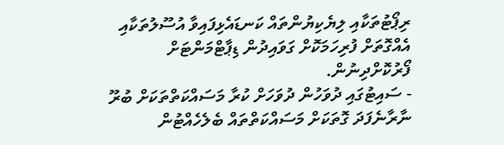ރިޕޯޓުތަކާއި ލިޔެކިޔުންތައް ކަނޑައެޅިފައިވާ އުސޫލުތަކާއި އެއްގޮތަށް ފުރިހަމަކޮށް ގަވައިދުން ޑިޕާޓްމަންޓަށް ފޯރުކޮށްދިނުން.
- ސައިޓުގައި ދުވަހުން ދުވަހަށް ކުރާ މަސައްކަތްތަކަށް ބުރޫ ނާރާނެފަދަ ގޮތަކަށް މަސައްކަތްތައް ބެލެހެއްޓުން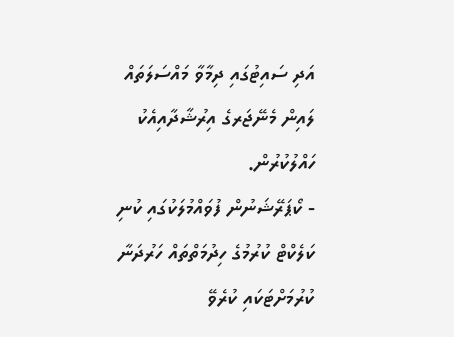އަދި ސައިޓުގައި ދިމާވާ މައްސަލަތައް ލައިން މެނޭޖަރގެ އިރުޝާދާއިއެކު ހައްލުކުރުން.
- ކޯޕަރޭޝަނުން ފުވައްމުލަކުގައި ކުނި ކަލެކްޓް ކުރުމުގެ ހިދުމަތްތައް ހަރުދަނާ ކުރުމަށްޓަކައި ކުރެވޭ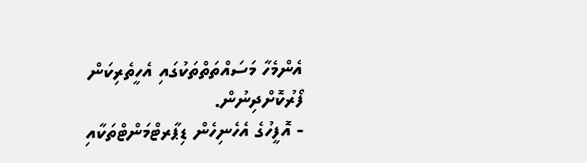އެންމެހާ މަސައްތަތްތަކުގައި އެހީތެރިކަން ފޯރުކޮށްދިނުން.
- އޮފީހުގެ އެހެނިހެން ޑިޕާރޓްމަންޓްތަކާއި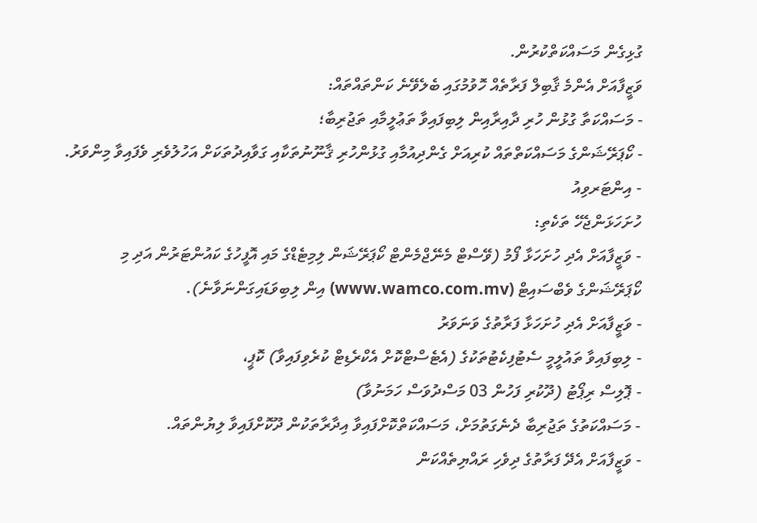ގުޅިގެން މަސައްކަތްކުރުން.
ވަޒީފާއަށް އެންމެ ޤާބިލް ފަރާތެއް ހޮވުމުގައި ބެލެވޭނެ ކަންތައްތައް:
- މަސައްކަތާ ގުޅުން ހުރި ދާއިރާއިން ލިބިފައިވާ ތަޢުލީމާއި ތަޖުރިބާ؛
- ކޯޕަރޭޝަންގެ މަސައްކަތްތައް ކުރިއަށް ގެންދިއުމާއި ގުޅުންހުރި ޤާނޫނުތަކާއި ގަވާއިދުތަކަށް އަހުލުވެރި ވެފައިވާ މިންވަރު.
- އިންޓަރވިއު
ހުށަހަޅަންޖެހޭ ތަކެތި:
- ވަޒީފާއަށް އެދި ހުށަހަޅާ ފޯމު (ވޭސްޓް މެނޭޖްމެންޓް ކޯޕަރޭޝަން ލިމިޓެޑްގެ މައި އޮފީހުގެ ކައުންޓަރުން އަދި މި ކޯޕަރޭޝަންގެ ވެބްސައިޓް (www.wamco.com.mv) އިން ލިބިވަޑައިގަންނަވާނެ).
- ވަޒީފާއަށް އެދި ހުށަހަޅާ ފަރާތުގެ ވަނަވަރު
- ލިބިފައިވާ ތައުލީމީ ސެޓުފިކެޓުތަކުގެ (އެޓެސްޓްކޮށް އެކްރެޑިޓް ކުރެވިފައިވާ) ކޮޕީ،
- ޕޮލިސް ރިޕޯޓު (ދޫކުރި ފަހުން 03 މަސްދުވަސް ހަމަނުވާ)
- މަސައްކަތުގެ ތަޖުރިބާ ދެނެގަތުމަށް، މަސައްކަތްކޮށްފައިވާ އިދާރާތަކުން ދޫކޮށްފައިވާ ލިޔުންތައް.
- ވަޒީފާއަށް އެދޭ ފަރާތުގެ ދިވެހި ރައްޔިތެއްކަން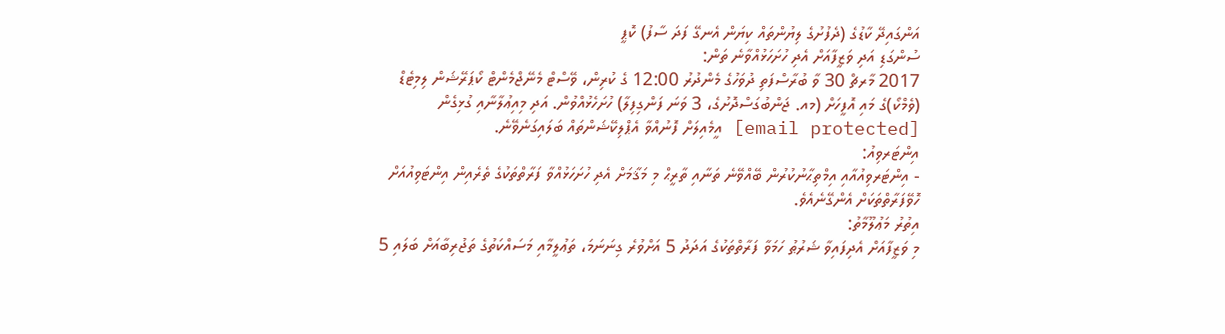އަންގައިދޭ ކާޑުގެ (ދެފުށުގެ ލިޔުންތައް ކިޔަން އެނގޭ ފަދަ ސާފު) ކޮޕީ
ސުންގަޑި އަދި ވަޒީފާއަށް އެދި ހުށަހަޅުއްވާނެ ތަން:
2017 މާރޗް 30 ވާ ބުރާސްފަތި ދުވަހުގެ މެންދުރު 12:00 ގެ ކުރިން، ވޭސްޓް މެނޭޖްމެންޓް ކޯޕަރޭޝަން ލިމިޓެޑް (ވެމްކޯ)ގެ މައި އޮފީހަށް (މއ. ޖަންބުގަސްދޮށުގެ، 3 ވަނަ ފަންގިފިލާ) ހުށަހެޅުއްވުން. އަދި މިއިޢުލާނާއި ގުޅިގެން [email protected] އީމެއިލަށް ފޮނުއްވާ އެޕްލިކޭޝަންތައް ބަލައިގަނެވޭނެ.
އިންޓަރވިއު:
- އިންޓަރވިއުއާއި އިމްތިޙާނުކުރުން ބޭއްވޭނެ ތަނާއި ތާރީޙް މި މަޤާމަށް އެދި ހުށަހަޅުއްވާ ފަރާތްތަކުގެ ތެރެއިން އިންޓަވިއުއަށް ހޮވޭފަރާތްތަކަށް އެންގޭނެއެވެ.
އިތުރު މަޢުލޫމާތު:
މި ވަޒީފާއަށް އެދިފައިވާ ޝަރުޠު ހަމަވާ ފަރާތްތަކުގެ އަދަދު 5 އަށްވުރެ ގިނަނަމަ، ތަޢުލީމާއި މަސައްކަތުގެ ތަޖުރިބާއަށް ބަލައި 5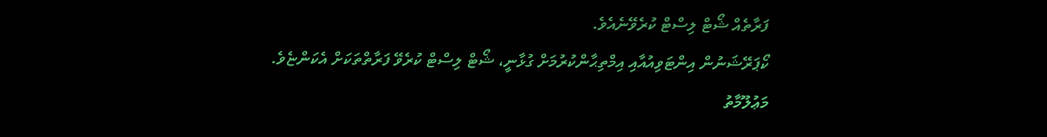ފަރާތެއް ޝޯޓް ލިސްޓް ކުރެވޭނެއެވެ.
ކޯޕަރޭޝަނުން އިންޓަވިއުއާއި އިމްތިޙާންކުރުމަށް ގުޅާނީ، ޝޯޓް ލިސްޓް ކުރެވޭ ފަރާތްތަކަށް އެކަންޏެވެ.
މަޢުލޫމާތު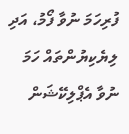ފުރިހަމަ ނުވާ ފޯމު، އަދި ލިޔެކިޔުންތައް ހަމަ ނުވާ އެޕްލިކޭޝަން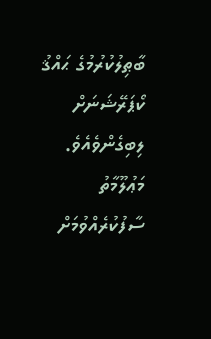ބާޠިލުކުރުމުގެ ޙައްޤު ކޯޕަރޭޝަނަށް ލިބިގެންވެއެވެ.
މަޢުލޫމާތު ސާފުކުރެއްވުމަށް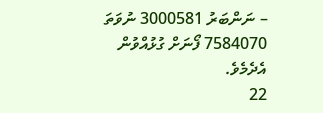– ނަންބަރު 3000581 ނުވަތަ 7584070 ފޯނަށް ގުޅުއްވުން އެދެމެވެ.
22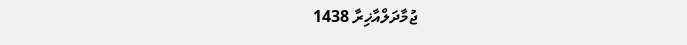ޖުމާދަލްއާޚިރާ 1438